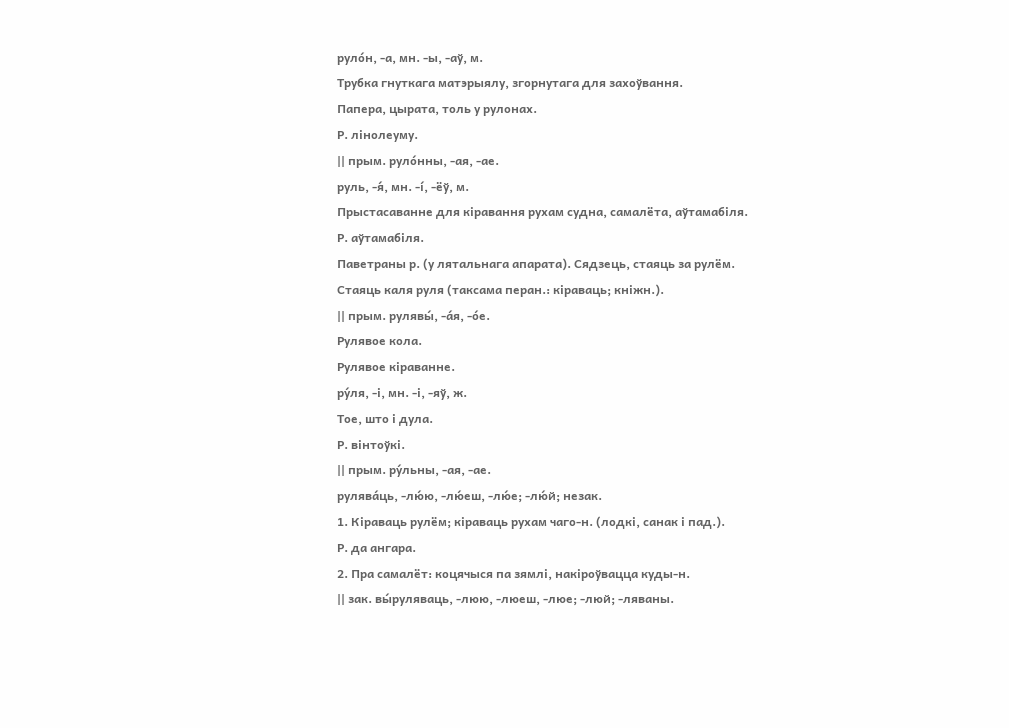руло́н, -а, мн. -ы, -аў, м.
Трубка гнуткага матэрыялу, згорнутага для захоўвання.
Папера, цырата, толь у рулонах.
Р. лінолеуму.
|| прым. руло́нны, -ая, -ае.
руль, -я́, мн. -і́, -ёў, м.
Прыстасаванне для кіравання рухам судна, самалёта, аўтамабіля.
Р. аўтамабіля.
Паветраны р. (у лятальнага апарата). Сядзець, стаяць за рулём.
Стаяць каля руля (таксама перан.: кіраваць; кніжн.).
|| прым. рулявы́, -а́я, -о́е.
Рулявое кола.
Рулявое кіраванне.
ру́ля, -і, мн. -і, -яў, ж.
Тое, што і дула.
Р. вінтоўкі.
|| прым. ру́льны, -ая, -ае.
рулява́ць, -лю́ю, -лю́еш, -лю́е; -лю́й; незак.
1. Кіраваць рулём; кіраваць рухам чаго-н. (лодкі, санак і пад.).
Р. да ангара.
2. Пра самалёт: коцячыся па зямлі, накіроўвацца куды-н.
|| зак. вы́руляваць, -люю, -люеш, -люе; -люй; -ляваны.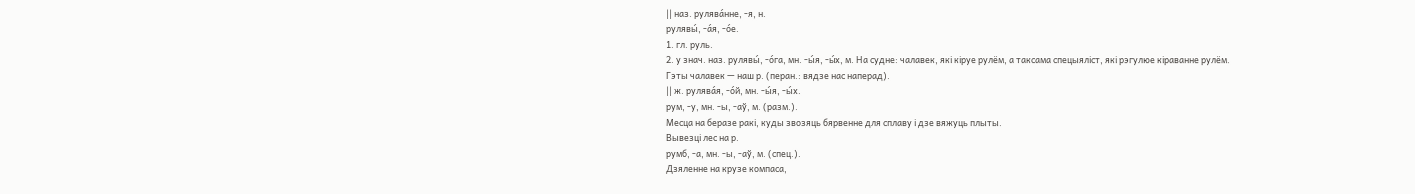|| наз. рулява́нне, -я, н.
рулявы́, -а́я, -о́е.
1. гл. руль.
2. у знач. наз. рулявы́, -о́га, мн. -ы́я, -ы́х, м. На судне: чалавек, які кіруе рулём, а таксама спецыяліст, які рэгулюе кіраванне рулём.
Гэты чалавек — наш р. (перан.: вядзе нас наперад).
|| ж. рулява́я, -о́й, мн. -ы́я, -ы́х.
рум, -у, мн. -ы, -аў, м. (разм.).
Месца на беразе ракі, куды звозяць бярвенне для сплаву і дзе вяжуць плыты.
Вывезці лес на р.
румб, -а, мн. -ы, -аў, м. (спец.).
Дзяленне на крузе компаса,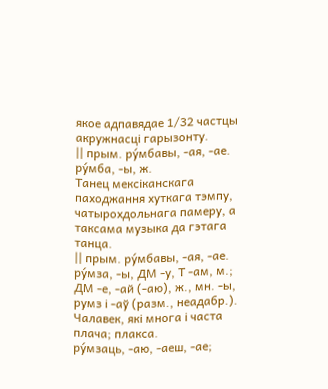якое адпавядае 1/32 частцы акружнасці гарызонту.
|| прым. ру́мбавы, -ая, -ае.
ру́мба, -ы, ж.
Танец мексіканскага паходжання хуткага тэмпу, чатырохдольнага памеру, а таксама музыка да гэтага танца.
|| прым. ру́мбавы, -ая, -ае.
ру́мза, -ы, ДМ -у, Т -ам, м.; ДМ -е, -ай (-аю), ж., мн. -ы, румз і -аў (разм., неадабр.).
Чалавек, які многа і часта плача; плакса.
ру́мзаць, -аю, -аеш, -ае;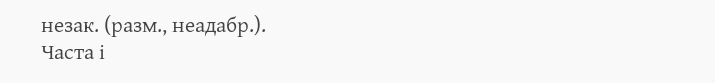незак. (разм., неадабр.).
Часта і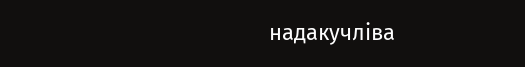надакучліва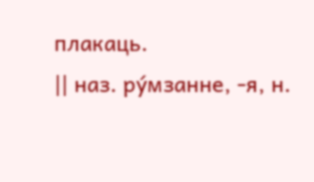плакаць.
|| наз. ру́мзанне, -я, н.